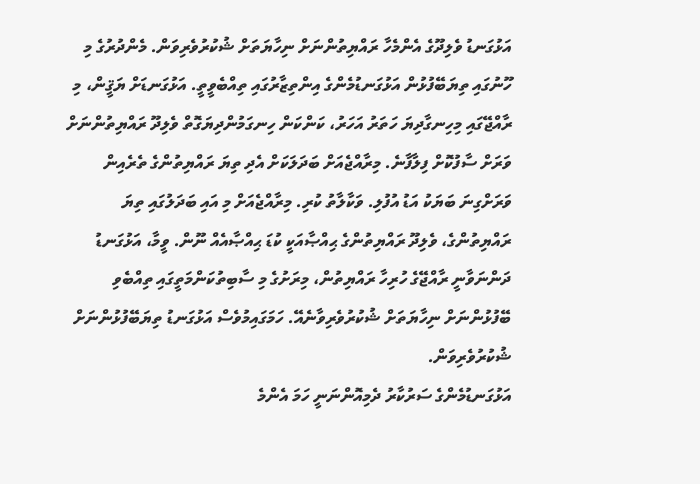އަޅުގަނޑު ވެލިދޫގެ އެންމެހާ ރައްޔިތުންނަށް ނިހާޔަތަށް ޝުކުރުވެރިވަން. މެންދުރުގެ މި ހޫނުގައި ތިޔަބޭފުޅުން އަޅުގަނޑުމެންގެ އިންތިޒާރުގައި ތިއްބެވީތީ. އަޅުގަނޑަށް ޔަޤީން، މި ރާއްޖޭގައި މިހިނގާދިޔަ ހަތަރު އަހަރު، ކަންކަން ހިނގަމުންދިޔަގޮތް ވެލިދޫ ރައްޔިތުންނަށް ވަރަށް ސާފުކޮށް ފިލާފާނެ. މިރާއްޖެއަށް ބަދަލަކަށް އެދި ތިޔަ ރައްޔިތުންގެ ތެރެއިން ވަރަށްގިނަ ބަޔަކު އަޑު އުފުލި. ވަކާލާތު ކުރި. މިރާއްޖެއަށް މި އައި ބަދަލުގައި ތިޔަ ރައްޔިތުންގެ، ވެލިދޫ ރައްޔިތުންގެ ޙިއްޞާއަކީ ކުޑަ ޙިއްޞާއެއް ނޫން. ވީމާ، އަޅުގަނޑު ދަންނަވާނީ ރާއްޖޭގެ ހުރިހާ ރައްޔިތުން، މިރަށުގެ މި ސާބިތުކަންމަތީގައި ތިއްބެވި ބޭފުޅުންނަށް ނިހާޔަތަށް ޝުކުރުވެރިވާނެއޭ. ހަމަގައިމުވެސް އަޅުގަނޑު ތިޔަބޭފުޅުންނަށް ޝުކުރުވެރިވަން.
އަޅުގަނޑުމެންގެ ސަރުކާރު ދެމިއޮންނަނީ ހަމަ އެންމެ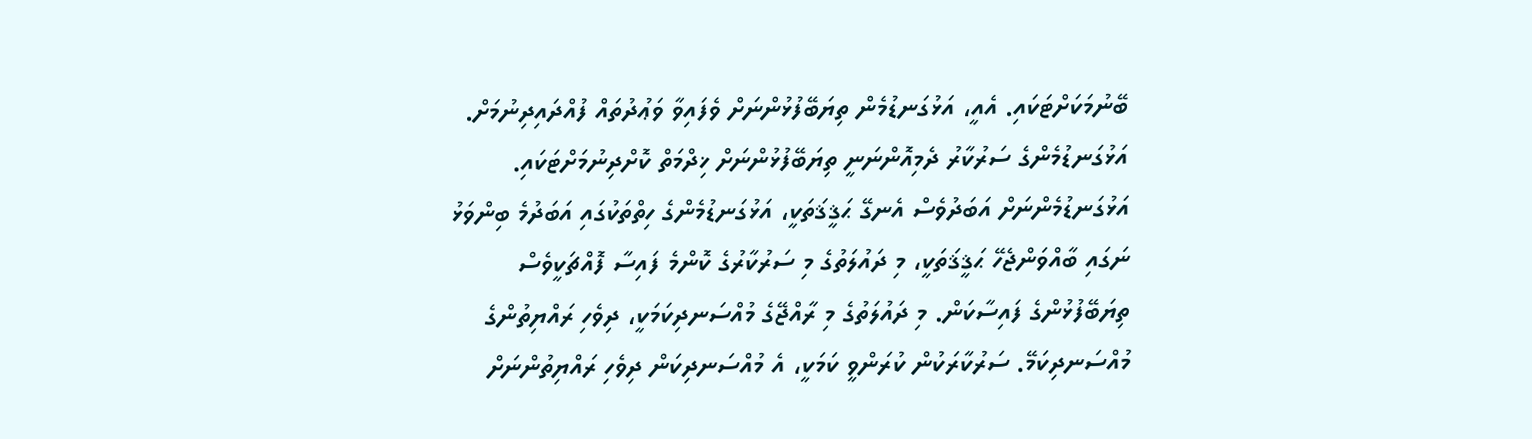ބޭނުމަކަށްޓަކައި. އެއީ، އަޅުގަނޑުމެން ތިޔަބޭފުޅުންނަށް ވެފައިވާ ވަޢުދުތައް ފުއްދައިދިނުމަށް. އަޅުގަނޑުމެންގެ ސަރުކާރު ދެމިއޮންނަނީ ތިޔަބޭފުޅުންނަށް ޚިދްމަތް ކޮށްދިނުމަށްޓަކައި. އަޅުގަނޑުމެންނަށް އަބަދުވެސް އެނގޭ ޙަޤީޤަތަކީ، އަޅުގަނޑުމެންގެ ހިތްތަކުގައި އަބަދުމެ ބިންވަޅު ނަގައި ބާއްވަންޖެހޭ ޙަޤީޤަތަކީ، މި ދައުލަތުގެ މި ސަރުކާރުގެ ކޮންމެ ފައިސާ ފޮއްޗަކީވެސް ތިޔަބޭފުޅުންގެ ފައިސާކަން. މި ދައުލަތުގެ މި ރާއްޖޭގެ މުއްސަނދިކަމަކީ، ދިވެހި ރައްޔިތުންގެ މުއްސަނދިކަމޭ. ސަރުކާރަކުން ކުރަންވީ ކަމަކީ، އެ މުއްސަނދިކަން ދިވެހި ރައްޔިތުންނަށް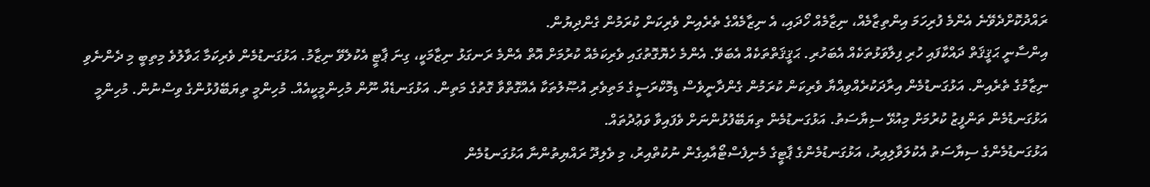ރައްދުކޮށްދެވޭނެ އެންމެ ފުރިހަމަ އިންތިޒާމެއް، ނިޒާމެއް ހޯދައި، އެ ނިޒާމެއްގެ ތެރެއިން ވެރިކަން ކުރަމުން ގެންދިޔުން.
އިންސާނީ ޙަޤީޤަތް ދައްކާފައި ހުރި ފިލާވަޅުތަކެއް އެބަހުރި. ޙަޤީޤަތްތަކެއް އެބަވޭ. އެންމެ ހެޔޮގޮތުގައި ވެރިކަމެއް ކުރުމަށް އޮތް އެންމެ ރަނގަޅު ނިޒާމަކީ، ގިނަ ޕާޓީ އެކުލެވޭ ނިޒާމު. އަޅުގަނޑުމެން ވެރިކަމާ ޙަވާލުވެ މިތިބީ މި ދެންނެވި ނިޒާމުގެ ތެރެއިން. އަޅުގަނޑުމެން އިރާދަކުރެއްވިއްޔާ ވެރިކަން ކުރަމުން ގެންދާނީވެސް ޑިމޮކްރަސީގެ މަތިވެރި އުޞޫލުތަކާ އެއްގޮތްވާ ގޮތުގެ މަތިން. އަޅުގަނޑެއް ނޫން މުހިންމީކީއެއް. މުހިންމީ ތިޔަބޭފުޅުންގެ ވިސްނުން. މުހިންމީ އަޅުގަނޑުމެން ތަންފީޒު ކުރުމަށް މިއުޅޭ ސިޔާސަތު. އަޅުގަނޑުމެން ތިޔަބޭފުޅުންނަށް ވެފައިވާ ވަޢުދުތައް.
އަޅުގަނޑުމެންގެ ސިޔާސަތު އެކުލަވާލިއިރު، އަޅުގަނޑުމެންގެ ޕާޓީގެ މެނިފެސްޓޯއާއިގެން ނުކުތްއިރު، މި ވެލިދޫ ރައްޔިތުންނާ އަޅުގަނޑުމެން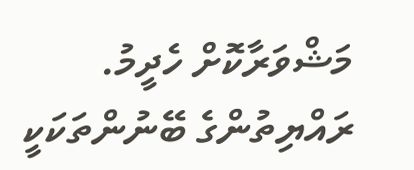މަޝްވަރާކޮށް ހެދީމު. ރައްޔިތުންގެ ބޭނުންތަކަކީ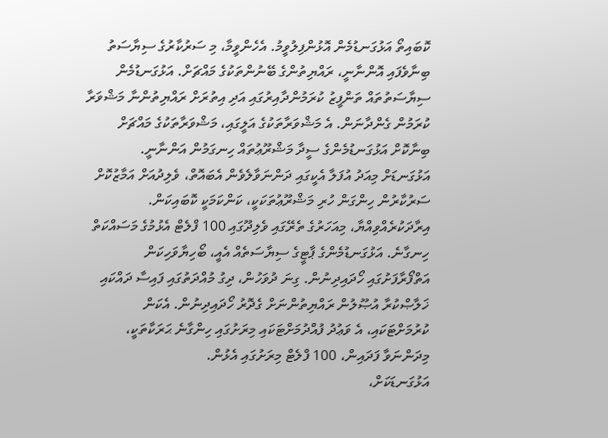ކޮބައިތޯ އަޅުގަނޑުމެން އޮޅުންފިލުވީމު. އެހެންވީމާ، މި ސަރުކާރުގެ ސިޔާސަތު ބިނާވެފައި އޮންނާނީ، ރައްޔިތުންގެ ބޭނުންތަކުގެ މައްޗަށް. އަޅުގަނޑުމެން ސިޔާސަތުތައް ތަންފީޒު ކުރަމުންދާއިރުގައި އަދި އިތުރަށް ރައްޔިތުންނާ މަޝްވަރާ ކުރަމުން ގެންދާނަން. އެ މަޝްވަރާތަކުގެ އަލީގައި، މަޝްވަރާތަކުގެ މައްޗަށް ބިނާކޮށް އަޅުގަނޑުމެންގެ ސީދާ މަޝްރޫޢުތައް ހިނގަމުން އަންނާނީ.
އަޅުގަނޑަށް މިއަދު އުފަލާ އެކީގައި ދަންނަވާލެވެން އެބައޮތް، ވެލިދުއަށް އަމާޒުކޮށް ސަރުކާރުން ހިންގަން ހުރި މަޝްރޫޢުތަކަކީ، ކަންކަމަކީ ކޮބައިކަން. އިރާދަކުރެއްވިއްޔާ، މިއަހަރުގެ ތެރޭގައި ވެލިދޫގައި 100 ފްލެޓް އެޅުމުގެ މަސައްކަތް ހިނގާނެ. އަޅުގަނޑުމެންގެ ޕާޓީގެ ސިޔާސަތެއް އެއީ، ބޯހިޔާވަހިކަން އަތްފޯރާފަށުގައި ހޯދައިދިނުން. ގިނަ ދުވަހުން، ދިގު މުއްދަތުގައި ފައިސާ ދައްކައި ޚަލާޞްކުރާ އުޞޫލުން ރައްޔިތުންނަށް ގެދޮރު ހޯދައިދިނުން. އެކަން ކުރުމަށްޓަކައި، އެ ވަޢުދު ފުއްދުމަށްޓަކައި މިރަށުގައި ހިންގާނެ ޙަރަކާތަކީ، މިދަންނަވާ ފަދައިން، 100 ފްލެޓް މިރަށުގައި އެޅުން.
އަޅުގަނޑަކަށް،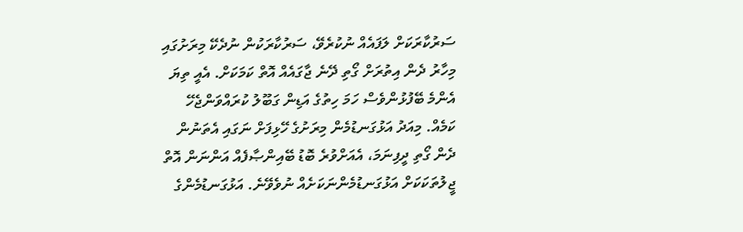ސަރުކާރަކަށް ލަފައެއް ނުކުރެވޭ، ސަރުކާރަކުން ނުދެކޭ މިރަށުގައި މިހާރު ދެން އިތުރަށް ގޯތި ދޭނެ ޖާގައެއް އޮތް ކަމަކަށް. އެއީ ތިޔަ އެންމެ ބޭފުޅުންވެސް ހަމަ ހިތުގެ އަޑިން ގަބޫލު ކުރައްވަންޖެހޭ ކަމެއް. މިއަދު އަޅުގަނޑުމެން މިރަށުގެ ހޭޅިފަށް ނަގައި އެތަނުން ދެން ގޯތި ދީފިނަމަ، އެއަށްވުރެ ބޮޑު ބޭއިންޞާފެއް އަންނަން އޮތް ޖީލުތަކަކަށް އަޅުގަނޑުމެންނަކަށެއް ނުވެވޭނެ. އަޅުގަނޑުމެންގެ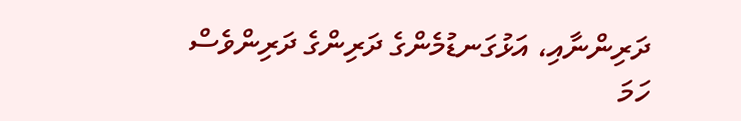ދަރިންނާއި، އަޅުގަނޑުމެންގެ ދަރިންގެ ދަރިންވެސް ހަމަ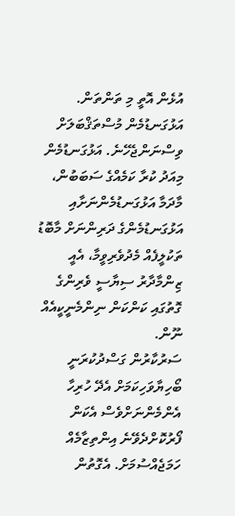އުޅެން އޮތީ މި ތަންތަން. އަޅުގަނޑުމެން މުސްތަޤްބަލަށް ވިސްނަންޖެހޭނެ. އަޅުގަނޑުމެން މިއަދު ކުރާ ކަމެއްގެ ސަބަބުން، މާދަމާ އަޅުގަނޑުމެންނަށާއި އަޅުގަނޑުމެންގެ ދަރިންނަށް މާބޮޑު ތަކުލީފެއް މެދުވެރިވީމާ، އެއީ ޒިންމާދާރު ސިޔާސީ ވެރިންގެ ގޮތުގައި ކަންކަން ނިންމެނީކީއެއް ނޫން.
ސަރުކާރުން ގަސްދުކުރަނީ ބޯހިޔާވަހިކަމަށް އެދޭ ހުރިހާ އެންމެންނަށްވެސް އެކަން ފޯރުކޮށްދެވޭނެ އިންތިޒާމެއް ހަމަޖެއްސުމަށް. އެގޮތުން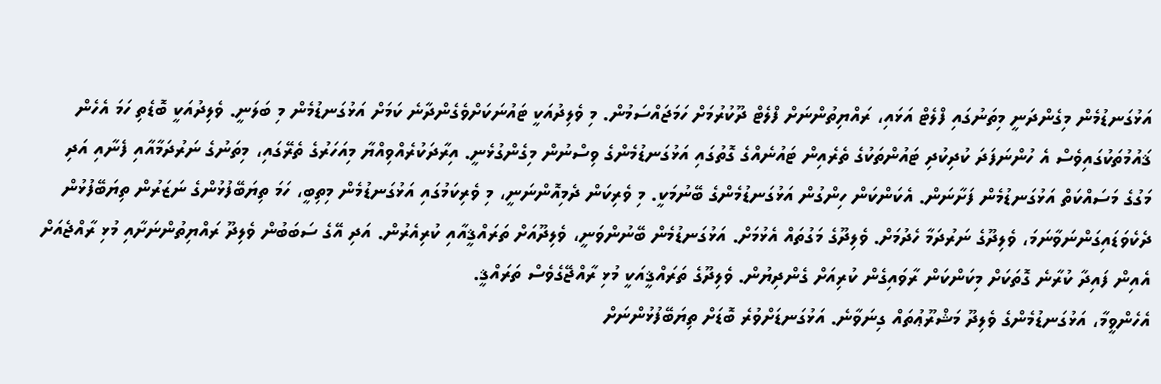އަޅުގަނޑުމެން މިގެންދަނީ މިތަނުގައި ފްލެޓް އަޅައި، ރައްޔިތުންނަށް ފްލެޓް ދޫކުރުމަށް ހަމަޖައްސަމުން. މި ވެލިދުއަކީ ޓައުނަކަށްވެގެންދާނެ ކަމަށް އަޅުގަނޑުމެން މި ބަލަނީ. ވެލިދުއަކީ ބޮޑެތި ހަމަ އެހެން ޤައުމުތަކުގައިވެސް އެ ހުންނަފަދަ ކުދިކުދި ޓައުންތަކުގެ ތެރެއިން ޓައުނެއްގެ ގޮތުގައި އަޅުގަނޑުމެންގެ ވިސްނުން މިގެންގުޅެނީ. އިރާދަކުރެއްވިއްޔާ މިއަހަރުގެ ތެރޭގައި، މިތަނުގެ ނަރުދަމާއާއި ފެނާއި އަދި މަގުގެ މަސައްކަތް އަޅުގަނޑުމެން ފަށާނަން. އެކަންކަން ހިންގުން އަޅުގަނޑުމެންގެ ބޭނުމަކީ. މި ވެރިކަން ދެމިއޮންނަނީ، މި ވެރިކަމުގައި އަޅުގަނޑުމެން މިތިބީ، ހަމަ ތިޔަބޭފުޅުންގެ ނަޒަރުން ތިޔަބޭފުޅުން ދެކެވަޑައިގަންނަވާނަމަ، ވެލިދޫގެ ނަރުދަމާ ހެދުމަށް. ވެލިދޫގެ މަގުތައް އެޅުމަށް. އަޅުގަނޑުމެން ބޭނުންވަނީ، ވެލިދޫއަށް ތަރައްޤީއާއި ކުރިއެރުން. އަދި އޭގެ ސަބަބުން ވެލިދޫ ރައްޔިތުންނަށާއި މުޅި ރާއްޖެއަށް އެއިން ފައިދާ ކުރާނެ ގޮތަކަށް މިކަންކަން ރާވައިގެން ކުރިއަށް ގެންދިޔުން. ވެލިދޫގެ ތަރައްޤީއަކީ މުޅި ރާއްޖޭގެވެސް ތަރައްޤީ.
އެހެންވީމާ، އަޅުގަނޑުމެންގެ ވެލިދޫ މަޝްރޫޢުތައް ގިނަވާނެ. އަޅުގަނޑަށްވުރެ ބޮޑަށް ތިޔަބޭފުޅުންނަށް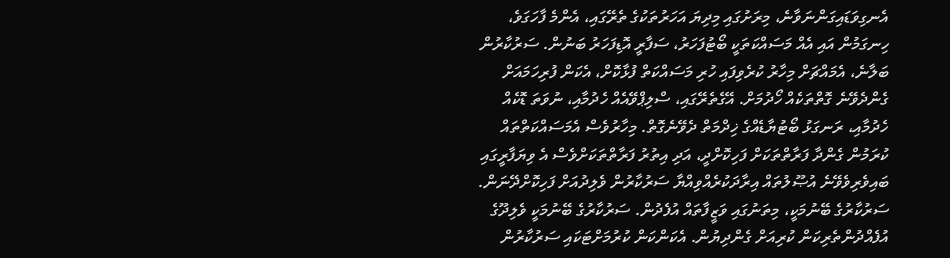އެނގިވަޑައިގަންނަވާނެ، މިރަށުގައި މިދިޔަ އަހަރުތަކުގެ ތެރޭގައި، އެންމެ ފާހަގަވެ، ހިނގަމުން އައި އެއް މަސައްކަތަކީ ބޯޓުފަހަރު، ސަފާރީ އޮޑިފަހަރު ބަނުން. ސަރުކާރުން ބަލާނެ، އެމައްޗަށް މިހާރު ކުރެވިފައި ހުރި މަސައްކަތް ފުޅާކޮށް، އެކަން ފުރިހަމައަށް ގެންދެވޭނެ ގޮތްތަކެއް ހޯދުމަށް. އޭގެތެރޭގައި، ސްލިޕްވޭއެއް ހެދުމާއި، ނުވަތަ ޑޮކެއް ހެދުމާއި، ރަނގަޅު ބޯޓުޔާޑެއްގެ ޚިދްމަތް ދެވޭނެގޮތް. މިހާރުވެސް އެމަސައްކަތްތައް ކުރަމުން ގެންދާ ފަރާތްތަކަށް ފަހިކޮށްދީ، އަދި އިތުރު ފަރާތްތަކަށްވެސް އެ ވިޔަފާރީގައި ބައިވެރިވެވޭނެ އުޞޫލުތައް އިރާދަކުރެއްވިއްޔާ ސަރުކާރުން ވެލިދުއަށް ފަހިކޮށްދޭނަން.
ސަރުކާރުގެ ބޭނުމަކީ، މިތަނުގައި ވަޒީފާތައް އުފެދުން. ސަރުކާރުގެ ބޭނުމަކީ ވެލިދޫގެ އުފެއްދުންތެރިކަން ކުރިއަށް ގެންދިޔުން. އެކަންކަން ކުރުމަށްޓަކައި ސަރުކާރުން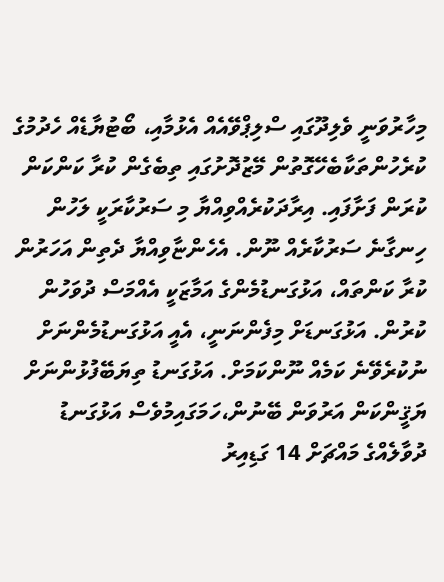މިހާރުވަނީ ވެލިދޫގައި ސްލިޕްވޭއެއް އެޅުމާއި، ބޯޓުޔާޑެއް ހެދުމުގެ ކުރެހުންތަކާބެހޭގޮތުން މޭޒުދޮށުގައި ތިބެގެން ކުރާ ކަންކަން ކުރަން ފަށާފައި. އިރާދަކުރެއްވިއްޔާ މި ސަރުކާރަކީ ލަހުން ހިނގާނެ ސަރުކާރެއް ނޫން. އެހެންޏާވިއްޔާ ދެތިން އަހަރުން ކުރާ ކަންތައް، އަޅުގަނޑުމެންގެ އަމާޒަކީ އެއްމަސް ދުވަހުން ކުރުން. އަޅުގަނޑަށް މިފެންނަނީ، އެއީ އަޅުގަނޑުމެންނަށް ނުކުރެވޭނެ ކަމެއް ނޫންކަމަށް. އަޅުގަނޑު ތިޔަބޭފުޅުންނަށް ޔަޤީންކަން އަރުވަން ބޭނުން،ހަމަގައިމުވެސް އަޅުގަނޑު ދުވާލެއްގެ މައްޗަށް 14 ގަޑިއިރު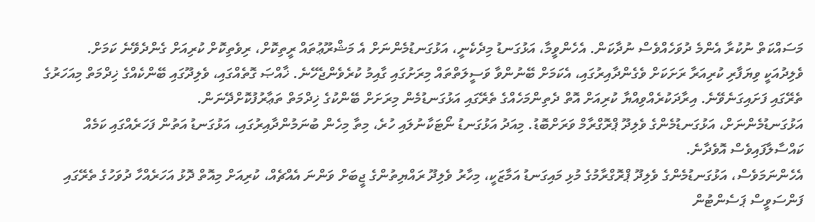މަސައްކަތް ނުކުރާ އެންމެ ދުވަހެއްވެސް ނުދާކަން. އެހެންވީމާ، އަޅުގަނޑު މިދެކެނީ، އަޅުގަނޑުމެންނަށް އެ މަޝްރޫޢުތައް ރީތިކޮށް، ރިވެތިކޮށް ކުރިއަށް ގެންދެވޭނެ ކަމަށް.
ވެލިދުއަކީ ވިޔަފާރި ކުރިއަރާ ރަށަކަށް ވެގެންދާއިރުގައި، އެކަމަށް ބޭނުންވާ ވަސީލަތްތައް މިރަށުގައި ގާއިމު ކުރެވެންޖެހޭނެ. ޚާއްޞަ ގޮތެއްގައި، ވެލިދޫގައި ބޭންކެއްގެ ޚިދްމަތް މިއަހަރުގެ ތެރޭގައި ފަށައިގަނެވޭނެ. އިރާދަކުރެއްވިއްޔާ ކުރިއަށް އޮތް ދެތިންމަހެއްގެ ތެރޭގައި އަޅުގަނޑުމެން މިރަށަށް ބޭންކުގެ ޚިދްމަތް ތަޢާރުފުކޮށްދޭނަން.
އަޅުގަނޑުމެންނަށް، އަޅުގަނޑުމެންގެ ވެލިދޫ ޕްރޮގްރާމް ވަރަށްބޮޑު. މިއަދު އަޅުގަނޑު ނޯޓަކާނުލައި ހުރެ، މިތާ މިހެން ބުނަމުންދާއިރުގައި، އަޅުގަނޑު އަތުން ފަހަރެއްގައި ކަމެއް ކައްސާލާފައިވެސް އޮވެދާނެ.
އެހެންނަމަވެސް، އަޅުގަނޑުމެންގެ ވެލިދޫ ޕްރޮގްރާމުގެ މުޅި މައިގަނޑު އަމާޒަކީ، މިހާރު ވެލިދޫ ރައްޔިތުންގެ ޖީބަށް ވަންނަ އެއްޗެއް، ކުރިއަށް މިއޮތް ދޮޅު އަހަރެއްހާ ދުވަހުގެ ތެރޭގައި ފަންސަވީސް ޕަސެންޓުން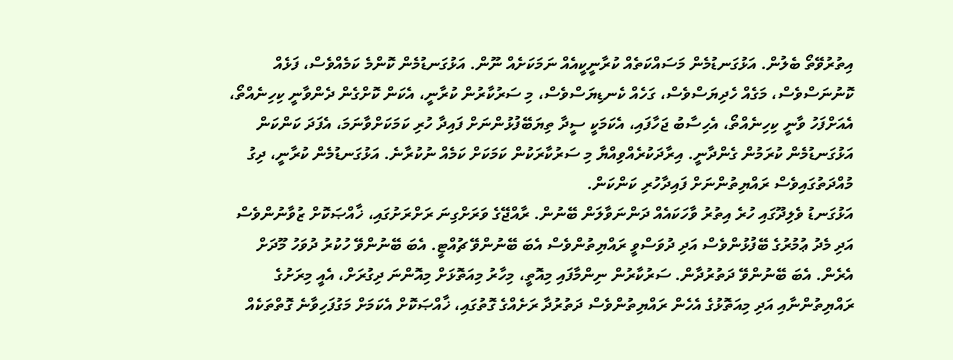އިތުރުވޭތޯ ބެލުން. އަޅުގަނޑުމެން މަސައްކަތެއް ކުރާނީކީއެއް ނަމަކަށެއް ނޫން. އަޅުގަނޑުމެން ކޮންމެ ކަމެއްވެސް، ފަޅެއް ކޮނުނަސްވެސް، މަގެއް ހެދިޔަސްވެސް، ގަހެއް ކެނޑިޔަސްވެސް، މި ސަރުކާރުން ކުރާނީ، އެކަން ކޮށްގެން ދެންވާނީ ކިހިނެއްތޯ، އެއަށްފަހު ވާނީ ކިހިނެއްތޯ، އެހިސާބު ޖަހާފައި، އެކަމަކީ ސީދާ ތިޔަބޭފުޅުންނަށް ފައިދާ ހުރި ކަމަކަށްވާނަމަ، އެފަދަ ކަންކަން އަޅުގަނޑުމެން ކުރަމުން ގެންދާނީ. އިރާދަކުރެއްވިއްޔާ މި ސަރުކާރަކުން ކަމަކަށް ކަމެއް ނުކުރާނެ. އަޅުގަނޑުމެން ކުރާނީ، ދިގު މުއްދަތުގައިވެސް ރައްޔިތުންނަށް ފައިދާހުރި ކަންކަން.
އަޅުގަނޑު ވެލިދޫގައި ހުރެ އިތުރު ވާހަކައެއް ދަންނަވާލަން ބޭނުން. ރާއްޖޭގެ ވަރަށްގިނަ ރަށްރަށުގައި، ޚާއްޞަކޮށް ޒުވާނުންވެސް އަދި މެދު ޢުމުރުގެ ބޭފުޅުންވެސް އަދި ދުވަސްވީ ރައްޔިތުންވެސް އެބަ ބޭނުންވޭ ޗުއްޓީ. އެބަ ބޭނުންވޭ ހުކުރު ދުވަހު މޫދަށް އެރެން. އެބަ ބޭނުންވޭ ދަތުރުދާން. ސަރުކާރުން ނިންމާފައި މިއޮތީ، މިހާރު މިއަތޮޅަށް މިއޮންނަ ދިގުރަށް، އެއީ މިރަށުގެ ރައްޔިތުންނާއި އަދި މިއަތޮޅުގެ އެހެން ރައްޔިތުންވެސް ދަތުރުދާ ރަށެއްގެ ގޮތުގައި، ޚާއްޞަކޮށް އެކަމަށް މަގުފަހިވާނެ ގޮތްތަކެއް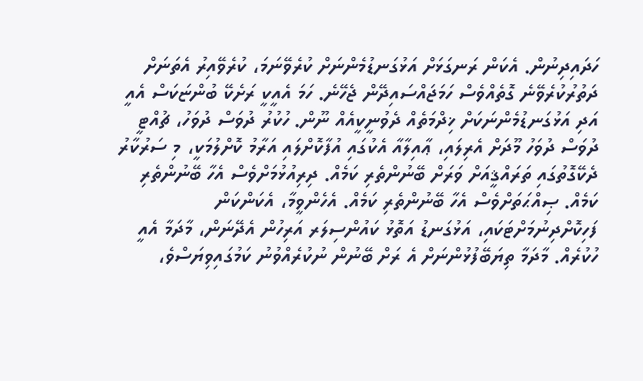ހަދައިދިނުން. އެކަން ރަނގަޅަށް އަޅުގަނޑުމެންނަށް ކުރެވޭނަމަ، ކުރެވޭއިރު އެތަނަށް ދަތުރުކުރެވޭނެ ގޮތެއްވެސް ހަމަޖައްސައިދޭން ޖެހޭނެ. ހަމަ އެއީކީ ރަށެކޭ ބުންޏަކަސް އެއީ އަދި އަޅުގަނޑުމެންނަކަށް ޚިދްމަތެއް ދެވުނީކީއެއް ނޫން. ހުކުރު ދުވަސް ދުވަހު، ޗުއްޓީ ދުވަސް ދުވަހު މޫދަށް އެރިލައި، ޢާއިލާއާ އެކުގައި އުފާކޮށްލައި އަރާމު ކޮށްލުމަކީ، މި ސަރުކާރު ދެކޭގޮތުގައި ތަރައްޤީއަށް ވަރަށް ބޭނުންތެރި ކަމެއް. ދިރިއުޅުމަށްވެސް އެހާ ބޭނުންތެރި ކަމެއް. ޞިއްޙަތަށްވެސް އެހާ ބޭނުންތެރި ކަމެއް. އެހެންވީމާ، އެކަންކަން ފަހިކޮށްދިނުމަށްޓަކައި، އަޅުގަނޑު އަތޮޅު ކައުންސިލަރ އަރިހުން އެދޭނަން، މާދަމާ އެއީ ހުކުރެއް. މާދަމާ ތިޔަބޭފުޅުންނަށް އެ ރަށް ބޭނުން ނުކުރެއްވުނު ކަމުގައިވިޔަސްވެ،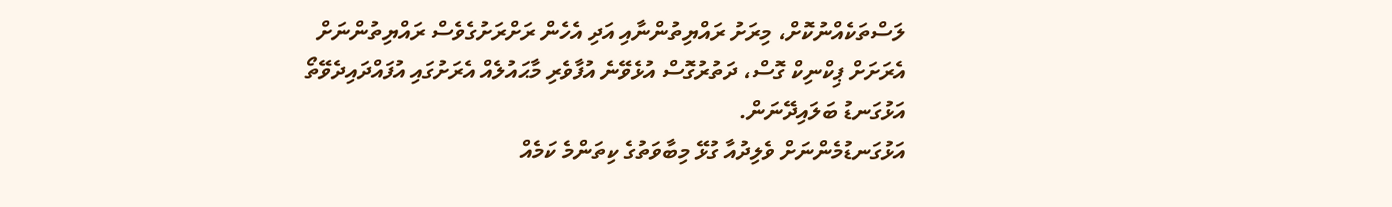ލަސްތަކެއްނުކޮށް، މިރަށު ރައްޔިތުންނާއި އަދި އެހެން ރަށްރަށުގެވެސް ރައްޔިތުންނަށް އެރަށަށް ޕިކްނިކް ގޮސް، ދަތުރުގޮސް އުޅެވޭނެ އުފާވެރި މާޙައުލެއް އެރަށުގައި އުފައްދައިދެވޭތޯ އަޅުގަނޑު ބަލައިދޭނަން.
އަޅުގަނޑުމެންނަށް ވެލިދުއާ ގުޅޭ މިބާވަތުގެ ކިތަންމެ ކަމެއް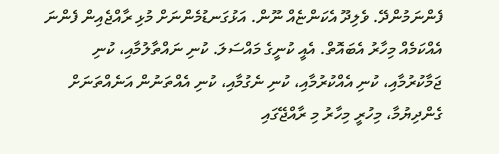ފެންނަމުންދޭ. ވެލިދޫ އެކަންޏެއް ނޫން. އަޅުގަނޑުމެންނަށް މުޅި ރާއްޖެއިން ފެންނަ އެއްކަމެއް މިހާރު އެބައޮތް. އެއީ ކުނީގެ މައްސަލަ. ކުނި ނައްތާލުމާއި، ކުނި ޖަމާކުރުމާއި، ކުނި އެއްކުރުމާއި، ކުނި ނެގުމާއި، ކުނި އެއްތަނުން އަނެއްތަނަށް ގެންދިޔުމާ، މިހުރީ މިހާރު މި ރާއްޖޭގައި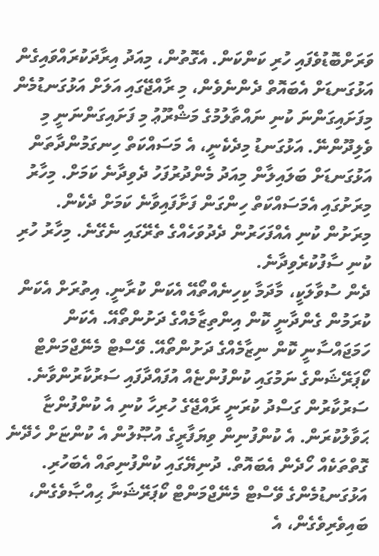ވަރަށްބޮޑުވެފައި ހުރި ކަންކަން. އެގޮތުން، މިއަދު އިރާދަކުރައްވައިގެން އަޅުގަނޑަށް އެބައޮތް ދެންނެވެން، މި ރާއްޖޭގައި އަލަށް އަޅުގަނޑުމެން މިފަށައިގަންނަ ކުނި ނައްތާލުމުގެ މަޝްރޫޢު މި ފަށައިގަންނަނީ މި ވެލިދޫންނޭ. އަޅުގަނޑު މިދެކެނީ، އެ މަސައްކަތް ހިނގަމުންދާތަން އަޅުގަނޑަށް ބަލައިލާން މިއަދު މެންދުރުފަހު ދެވިދާނެ ކަމަށް. މިހާރު މިރަށުގައި އެމަސައްކަތް ހިންގަން ފަށާފައިވާނެ ކަމަށް ދެކެން. މިރަށުން ކުނި އެއްފަހަރުން ދެދުވަހެއްގެ ތެރޭގައި ނެގޭނެ. މިހާރު ހުރި ކުނި ސާފުކުރެވިދާނެ.
ދެން ސުވާލަކީ، މާދަމާ ކިހިނެއްތޯއޭ އެކަން ކުރާނީ. އިތުރަށް އެކަން ކުރަމުން ގެންދާނީ ކޮން އިންތިޒާމެއްގެ ދަށުންތޯއޭ. އެކަން ހަމަޖައްސާނީ ކޮން ނިޒާމެއްގެ ދަށުންތޯއޭ. ވޭސްޓް މެނޭޖްމަންޓް ކޯޕަރޭޝަންގެ ނަމުގައި ކުންފުންޏެއް އުފައްދާފައި ސަރުކާރުންވާނެ. ސަރުކާރުން ގަސްދު ކުރަނީ ރާއްޖޭގެ ހުރިހާ ކުނި އެ ކުންފުންޏާ ޙަވާލުކުރަން. އެ ކުންފުނިން ވިޔަފާރީގެ އުޞޫލުން އެ ކުންޏަށް ހެދޭނެ ގޮތްތަކެއް ހޯދެން އެބައޮތް. ދުނިޔޭގައި ކުންފުނިތައް އެބަހުރި. އަޅުގަނޑުމެންގެ ވޭސްޓް މެނޭޖްމަންޓް ކޯޕަރޭޝަނާ ޙިއްޞާވެގެން، ބައިވެރިވެގެން، އެ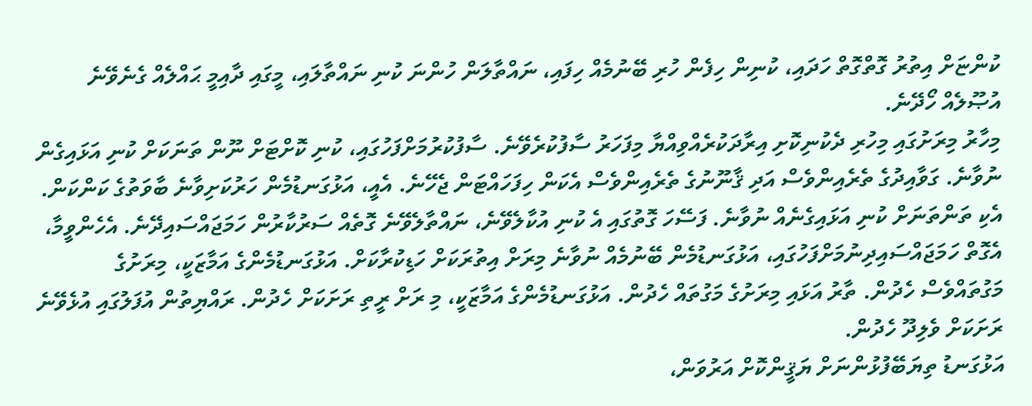ކުންޏަށް އިތުރު ގޮތްގޮތް ހަދައި، ކުނިން ހިފެން ހުރި ބޭނުމެއް ހިފައި، ނައްތާލަން ހުންނަ ކުނި ނައްތާލައި، މީގައި ދާއިމީ ޙައްލެއް ގެނެވޭނެ އުޞޫލެއް ހޯދޭނެ.
މިހާރު މިރަށުގައި މިހުރި ދެކުނިކޮށި އިރާދަކުރެއްވިއްޔާ މިފަހަރު ސާފުކުރެވޭނެ. ސާފުކުރުމަށްފަހުގައި، ކުނި ކޮށްޓަށް ނޫން ތަނަކަށް ކުނި އަޅައިގެން ނުވާނެ. ގަވާއިދުގެ ތެރެއިންވެސް އަދި ޤާނޫނުގެ ތެރެއިންވެސް އެކަން ހިފަހައްޓަން ޖެހޭނެ. އެއީ، އަޅުގަނޑުމެން ހަރުކަށިވާނެ ބާވަތުގެ ކަންކަން. އެކި ތަންތަނަށް ކުނި އަޅައިގެނެއް ނުވާނެ. ފަސޭހަ ގޮތުގައި އެ ކުނި އުކާލެވޭނެ، ނައްތާލެވޭނެ ގޮތެއް ސަރުކާރުން ހަމަޖައްސައިދޭނެ. އެހެންވީމާ، އެގޮތް ހަމަޖައްސައިދިނުމަށްފަހުގައި، އަޅުގަނޑުމެން ބޭނުމެއް ނުވާނެ މިރަށް އިތުރަކަށް ހަޑިކުރާކަށް. އަޅުގަނޑުމެންގެ އަމާޒަކީ، މިރަށުގެ މަގުތައްވެސް ހެދުން. ތާރު އަޅައި މިރަށުގެ މަގުތައް ހެދުން. އަޅުގަނޑުމެންގެ އަމާޒަކީ، މި ރަށް ރީތި ރަށަކަށް ހެދުން. ރައްޔިތުން އުފަލުގައި އުޅެވޭނެ ރަށަކަށް ވެލިދޫ ހެދުން.
އަޅުގަނޑު ތިޔަބޭފުޅުންނަށް ޔަޤީންކޮށް އަރުވަން،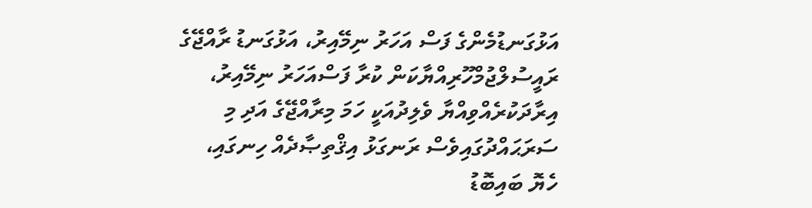އަޅުގަނޑުމެންގެ ފަސް އަހަރު ނިމޭއިރު، އަޅުގަނޑު ރާއްޖޭގެ ރައީސުލްޖުމްހޫރިއްޔާކަން ކުރާ ފަސްއަހަރު ނިމޭއިރު، އިރާދަކުރެއްވިއްޔާ ވެލިދުއަކީ ހަމަ މިރާއްޖޭގެ އަދި މި ސަރަޙައްދުގައިވެސް ރަނގަޅު އިޤްތިޞާދެއް ހިނގައި، ހެޔޮ ބައިބޮޑު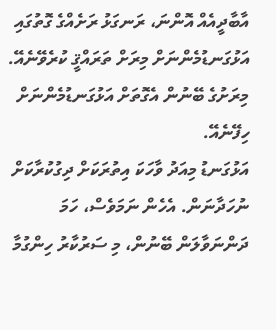އާބާދީއެއް އޮންނަ، ރަނގަޅު ރަށެއްގެ ގޮތުގައި އަޅުގަނޑުމެންނަށް މިރަށް ތަރައްޤީ ކުރެވޭނެއޭ. މިރަށުގެ ބޭނުން އެގޮތަށް އަޅުގަނޑުމެންނަށް ހިފޭނެއޭ.
އަޅުގަނޑު މިއަދު ވާހަކަ އިތުރަކަށް ދިގުކުރާކަށް ނުހަދާނަން. އެހެން ނަމަވެސް، ހަމަ ދަންނަވާލަން ބޭނުން، މި ސަރުކާރު ހިންގުމާ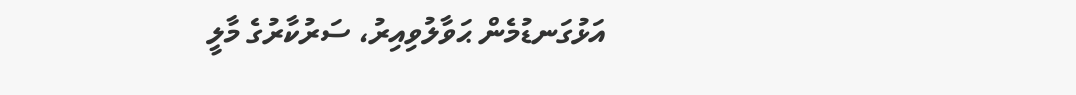އަޅުގަނޑުމެން ޙަވާލުވިއިރު، ސަރުކާރުގެ މާލީ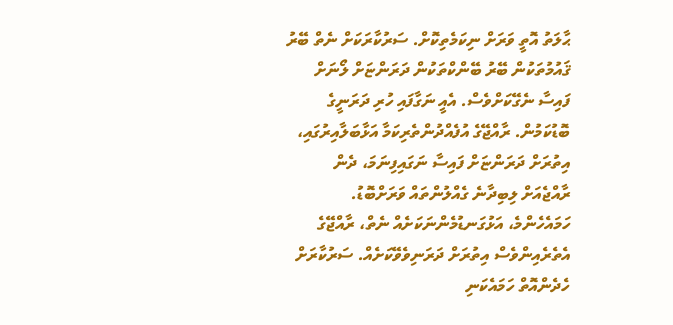ޙާލަތު އޮތީ ވަރަށް ނިކަމެތިކޮށް. ސަރުކާރަކަށް ނެތް ބޭރު ޤައުމުތަކުން ބޭރު ބޭންކްތަކުން ދަރަންޏަށް ލޯނަށް ފައިސާ ނެގޭކަށްވެސް. އެއީ ނަގާފައި ހުރި ދަރަނީގެ ބޮޑުކަމުން. ރާއްޖޭގެ އުފެއްދުންތެރިކަމާ އަޅާބަލާއިރުގައި، އިތުރަށް ދަރަންޏަށް ފައިސާ ނަގައިފިނަމަ، ދެން ރާއްޖެއަށް ލިބިދާނެ ގެއްލުންތައް ވަރަށްބޮޑު. ހަމައެހެންމެ، އަޅުގަނޑުމެންނަކަށެއް ނެތް، ރާއްޖޭގެ އެތެރެއިންވެސް އިތުރަށް ދަރަނިވެވޭކަށެއް. ސަރުކާރަށް ހެދެންއޮތް ހަމައެކަނި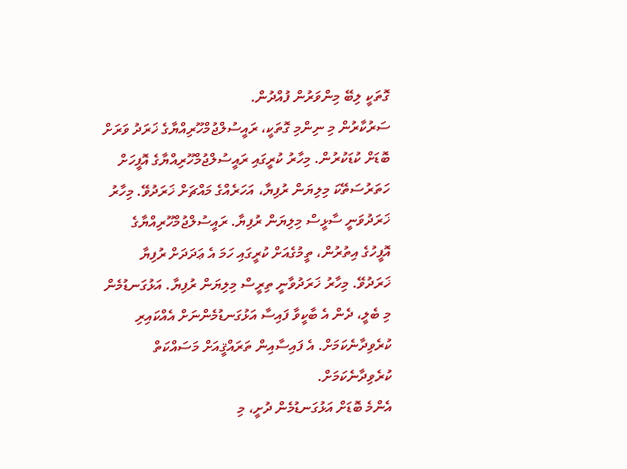ގޮތަކީ ލިބޭ މިންވަރުން ފުއްދުން.
ސަރުކާރުން މި ނިންމި ގޮތަކީ، ރައީސުލްޖުމްހޫރިއްޔާގެ ޚަރަދު ވަރަށް ބޮޑަށް ކުޑަކުރުން. މިހާރު ކުރީގައި ރައީސުލްޖުމްހޫރިއްޔާގެ އޮފީހަށް ހަތަރުސަތޭކަ މިލިޔަން ރުފިޔާ، އަހަރެއްގެ މައްޗަށް ޚަރަދުވޭ. މިހާރު ޚަރަދުވަނީ ސާޅީސް މިލިޔަން ރުފިޔާ. ރައީސުލްޖުމްހޫރިއްޔާގެ އޮފީހުގެ އިތުރުން، ތީމުގެއަށް ކުރީގައި ހަމަ އެ ޢަދަދަށް ރުފިޔާ ޚަރަދުވޭ. މިހާރު ޚަރަދުވާނީ ތިރީސް މިލިޔަން ރުފިޔާ. އަޅުގަނޑުމެން މި ބެލީ، ދެން އެ ބާކީވާ ފައިސާ އަޅުގަނޑުމެންނަށް އެއްކައިރި ކުރެވިދާނެކަމަށް. އެ ފައިސާއިން ތަރައްޤީއަށް މަސައްކަތް ކުރެވިދާނެކަމަށް.
އެންމެ ބޮޑަށް އަޅުގަނޑުމެން ދުށީ، މި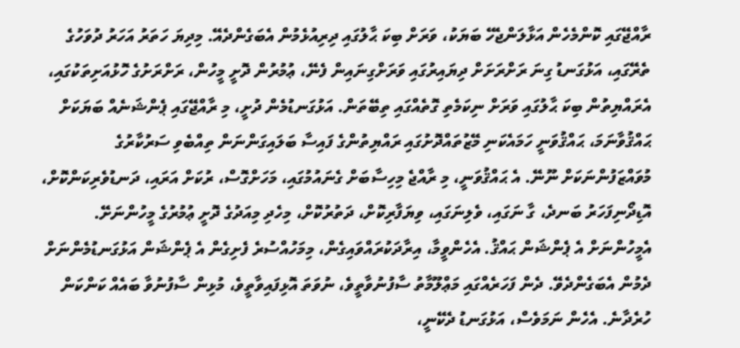ރާއްޖޭގައި ކޮންމެހެން އަޅާލަންޖެހޭ ބަޔަކު، ވަރަށް ބިކަ ޙާލުގައި ދިރިއުޅެމުން އެބަގެންދެއޭ. މިދިޔަ ހަތަރު އަހަރު ދުވަހުގެ ތެރޭގައި، އަޅުގަނޑު ގިނަ ރަށްރަށަށް ދިޔައިރުގައި ވަރަށްގިނައިން ފެނޭ، ޢުމުރުން ދޮށީ މީހުން، ރަށްރަށުގެ ހޮޅުއަށިތަކުގައި، އެރައްޔިތުން ބިކަ ޙާލުގައި ވަރަށް ނިކަމެތި ގޮތެއްގައި ތިބޭތަން. އަޅުގަނޑުމެން ދުށީ، މި ރާއްޖޭގައި ޕެންޝަނެއް ބަޔަކަށް ޙައްޤުވާނަމަ، ޙައްޤުވަނީ ހަމައެކަނި މޭޒުތައްދޮށުގައި ރައްޔިތުންގެ ފައިސާ ބަލައިގަންނަން ތިއްބެވި ސަރުކާރުގެ މުވައްޒަފުންނަކަށް ނޫނޭ. އެ ޙައްޤުވަނީ، މި ރާއްޖެ މިހިސާބަށް ގެނައުމުގައި، މަހަށްގޮސް، ރުކަށް އަރައި، ދަނޑުވެރިކަންކޮށް، އޮޑިދޯނިފަހަރު ބަނދެ، ގާ ނަގައި، ވެލިނަގައި، ވިޔަފާރިކޮށް، ދަތުރުކޮށް، މިހެދި މިއަދުގެ ދޮށީ ޢުމުރުގެ މީހުންނަށޭ. އެމީހުންނަށް އެ ޕެންޝަން ޙައްޤު. އެހެންވީމާ، އިރާދަކުރައްވައިގެން، މިމަހުއްސުރެ ފެށިގެން އެ ޕެންޝަން އަޅުގަނޑުމެންނަށް ދެމުން އެބަގެންދެވޭ. ދެން ފަހަރެއްގައި މަޢްލޫމާތު ސާފުނުވާތީވެ، ނުވަތަ އޮޅިފައިވާތީވެ، މުޅިން ސާފުނުވާ ބައެއް ކަންކަން ހުރެދާނެ. އެހެން ނަމަވެސް، އަޅުގަނޑު ދެކޭނީ،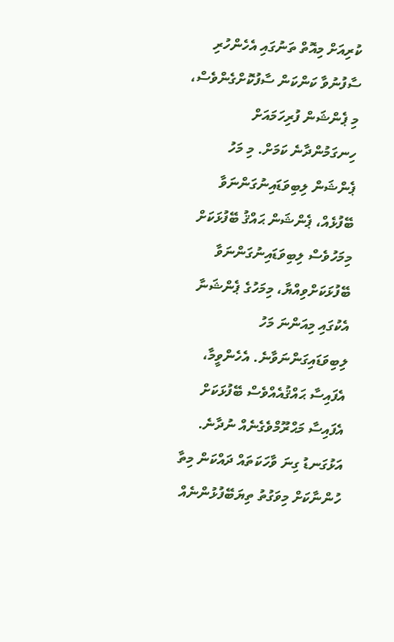ކުރިއަށް މިއޮތް ތަނުގައި އެހެންހުރި ސާފުނުވާ ކަންކަން ސާފުކޮށްގެންވެސް، މި ޕެންޝަން ފުރިހަމައަށް ހިނގަމުންދާނެ ކަމަށް. މި މަހު ޕެންޝަން ލިބިވަޑައިނުގަންނަވާ ބޭފުޅެއް، ޕެންޝަން ޙައްޤު ބޭފުޅަކަށް މިމަހުވެސް ލިބިވަޑައިނުގަންނަވާ ބޭފުޅަކަށްވިއްޔާ، މިމަހުގެ ޕެންޝަނާ އެކުގައި މިއަންނަ މަހު ލިބިވަޑައިގަންނަވާނެ. އެހެންވީމާ، އެފައިސާ ޙައްޤުއެއްވެސް ބޭފުޅަކަށް އެފައިސާ މަޙްރޫމްވެގެނެއް ނުދާނެ.
އަޅުގަނޑު ގިނަ ވާހަކަތައް ދައްކަން މިތާ ހުންނާކަށް މިވަގުތު ތިޔަބޭފުޅުންނެއް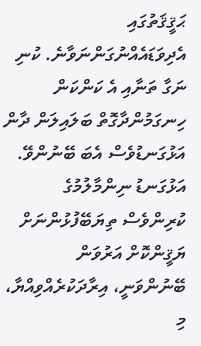ޙަޤީޤަތުގައި އެދިވަޑައެއްނުގަންނަވާނެ. ކުނި ނަގާ ތަނާއި އެ ކަންކަން ހިނގަމުންދާގޮތް ބަލައިލަން ދާން އަޅުގަނޑުވެސް އެބަ ބޭނުންވޭ. އަޅުގަނޑު ނިންމާލުމުގެ ކުރިންވެސް ތިޔަބޭފުޅުންނަށް ޔަޤީންކޮށް އަރުވަން ބޭނުންވަނީ، އިރާދަކުރެއްވިއްޔާ، މި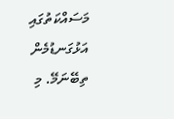މަސައްކަތުގައި އަޅުގަނޑުމެން ތިބޭނަމޭ. މި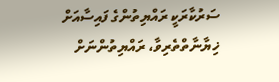ސަރުކާރަކީ ރައްޔިތުންގެ ފައިސާއަށް ޚިޔާނާތްތެރިވާ، ރައްޔިތުންނަށް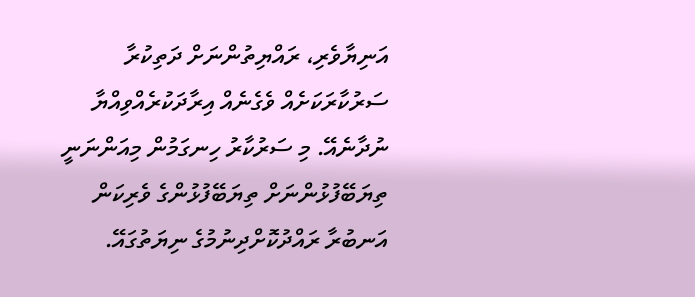އަނިޔާވެރި، ރައްޔިތުންނަށް ދަތިކުރާ ސަރުކާރަކަށެއް ވެގެނެއް އިރާދަކުރެއްވިއްޔާ ނުދާނެއޭ. މި ސަރުކާރު ހިނގަމުން މިއަންނަނީ ތިޔަބޭފުޅުންނަށް ތިޔަބޭފުޅުންގެ ވެރިކަން އަނބުރާ ރައްދުކޮށްދިނުމުގެ ނިޔަތުގައޭ.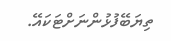ތިޔަބޭފުޅުންނަށްޓަކައޭ.